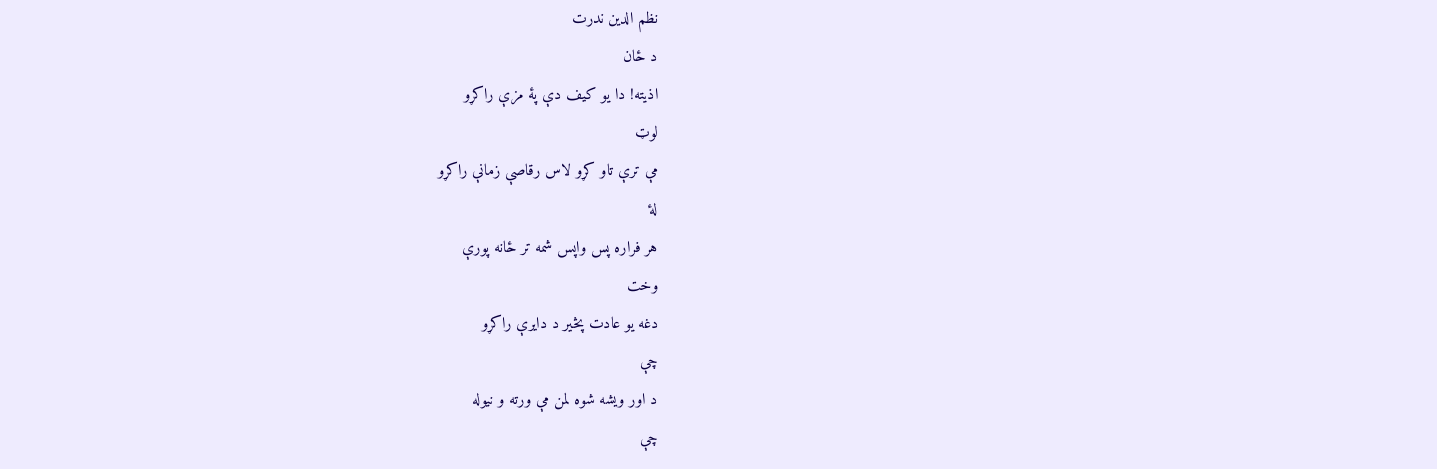نظم الدین ندرت
د ځان
اذیته! دا یو کیف دې پۀ مزې راکړو
لوټ
مې ترې تاو کړو لاس رقاصې زمانې راکړو
لۀ
هر فراره پس واپس شمه تر ځانه پورې
وخت
دغه یو عادت پڅیر د دایرې راکړو
چې
د اور ویشه شوه لمن مې ورته و نیوله
چې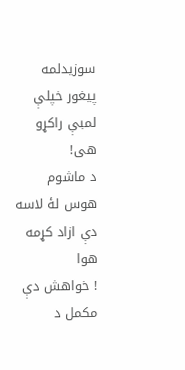سوزیدلمه پیغور خپلې لمبې راکړو
هی!
د ماشوم هوس لۀ لاسه دې ازاد کړمه
هوا
! خواهش دې مکمل د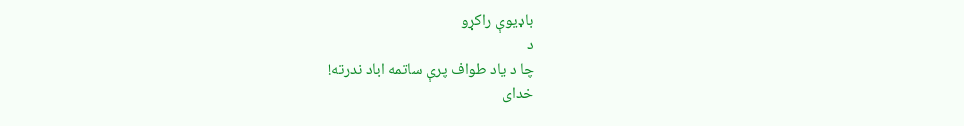باډیوې راکړو
د
چا د یاد طواف پرې ساتمه اباد ندرته!
خدای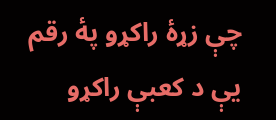چې زړۀ راکړو پۀ رقم یې د کعبې راکړو